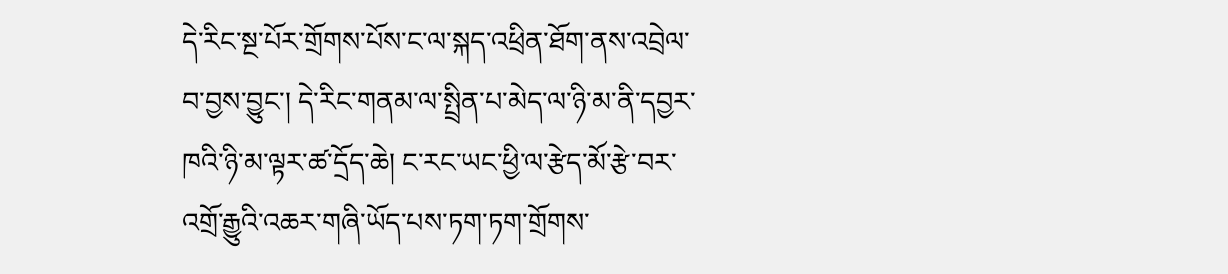དེ་རིང་སྔ་པོར་གྲོགས་པོས་ང་ལ་སྐད་འཕྲིན་ཐོག་ནས་འབྲེལ་བ་བྱས་བྱུང་། དེ་རིང་གནམ་ལ་སྤྲིན་པ་མེད་ལ་ཉི་མ་ནི་དབྱར་ཁའི་ཉི་མ་ལྟར་ཚ་དྲོད་ཆེ། ང་རང་ཡང་ཕྱི་ལ་རྩེད་མོ་རྩེ་བར་འགྲོ་རྒྱུའི་འཆར་གཞི་ཡོད་པས་ཏག་ཏག་གྲོགས་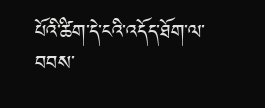པོའི་ཚིག་དེ་ངའི་འདོད་ཐོག་ལ་བབས་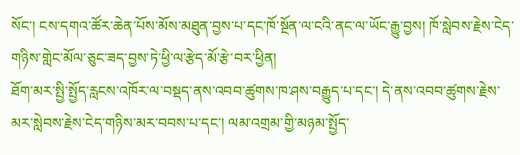སོང་། ངས་དགའ་ཚོར་ཆེན་པོས་མོས་མཐུན་བྱས་པ་དང་ཁོ་སྔོན་ལ་ངའི་ནང་ལ་ཡོང་རྒྱུ་བྱས། ཁོ་སླེབས་རྗེས་ངེད་གཉིས་གླེང་མོལ་ཅུང་ཟད་བྱས་ཏེ་ཕྱི་ལ་རྩེད་མོ་རྩེ་བར་ཕྱིན།
ཐོག་མར་སྤྱི་སྤྱོད་རླངས་འཁོར་ལ་བསྡད་ནས་འབབ་ཚུགས་ཁ་ཤས་བརྒྱུད་པ་དང་། དེ་ནས་འབབ་ཚུགས་རྗེས་མར་སླེབས་རྗེས་ངེད་གཉིས་མར་བབས་པ་དང་། ལམ་འགྲམ་གྱི་མཉམ་སྤྱོད་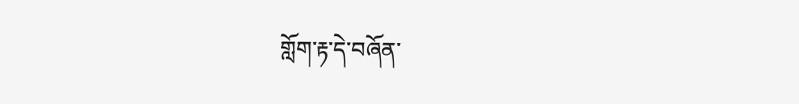གློག་རྟ་དེ་བཞོན་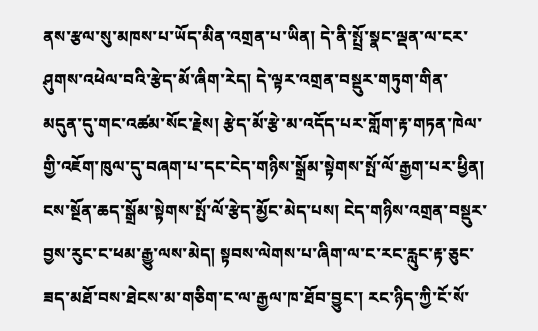ནས་རྩལ་སུ་མཁས་པ་ཡོད་མིན་འགྲན་པ་ཡིན། དེ་ནི་སྤྲོ་སྣང་ལྡན་ལ་ངར་ཤུགས་འཕེལ་བའི་རྩེད་མོ་ཞིག་རེད། དེ་ལྟར་འགྲན་བསྡུར་གཏུག་གིན་མདུན་དུ་གང་འཚམ་སོང་རྗེས། རྩེད་མོ་རྩེ་མ་འདོད་པར་གློག་རྟ་གཏན་ཁེལ་གྱི་འཇོག་ཁུལ་དུ་བཞག་པ་དང་ངེད་གཉིས་སྒྲོམ་སྟེགས་སྤོ་ལོ་རྒྱག་པར་ཕྱིན།
ངས་སྔོན་ཆད་སྒྲོམ་སྟེགས་སྤོ་ལོ་རྩེད་མྱོང་མེད་པས། ངེད་གཉིས་འགྲན་བསྡུར་བྱས་རུང་ང་ཕམ་རྒྱུ་ལས་མེད། སྟབས་ལེགས་པ་ཞིག་ལ་ང་རང་རླུང་རྟ་ཅུང་ཟད་མཐོ་བས་ཐེངས་མ་གཅིག་ང་ལ་རྒྱལ་ཁ་ཐོབ་བྱུང་། རང་ཉིད་ཀྱི་ངོ་སོ་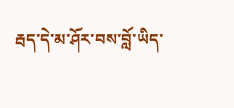རྦད་དེ་མ་ཤོར་བས་བློ་ཡིད་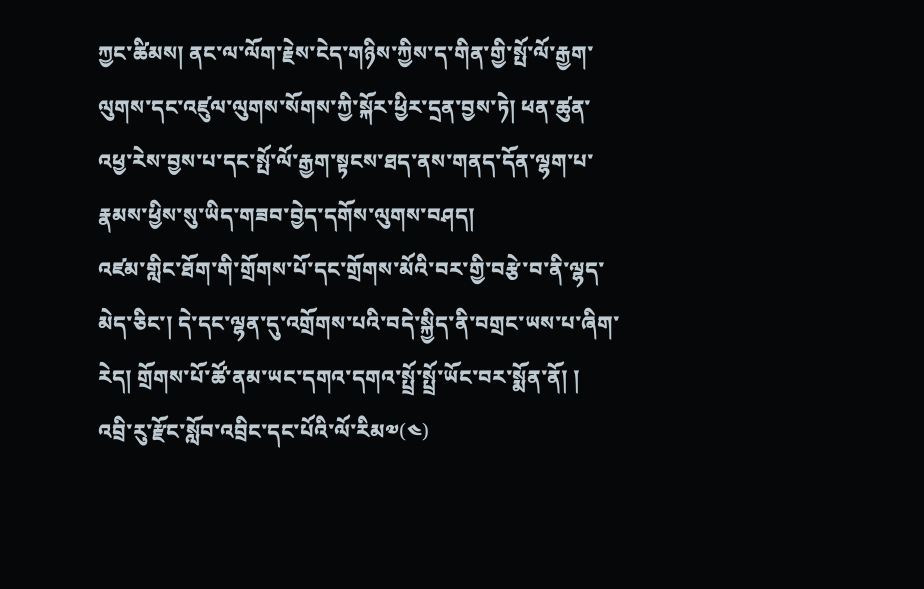ཀྱང་ཚིམས། ནང་ལ་ལོག་རྗེས་ངེད་གཉིས་ཀྱིས་ད་གིན་གྱི་སྤོ་ལོ་རྒྱག་ལུགས་དང་འཛུལ་ལུགས་སོགས་ཀྱི་སྐོར་ཕྱིར་དྲན་བྱས་ཏེ། ཕན་ཚུན་འཕྱ་རེས་བྱས་པ་དང་སྤོ་ལོ་རྒྱག་སྟངས་ཐད་ནས་གནད་དོན་ལྷག་པ་རྣམས་ཕྱིས་སུ་ཡིད་གཟབ་བྱེད་དགོས་ལུགས་བཤད།
འཛམ་གླིང་ཐོག་གི་གྲོགས་པོ་དང་གྲོགས་མོའི་བར་གྱི་བརྩེ་བ་ནི་ལྷད་མེད་ཅིང་། དེ་དང་ལྷན་དུ་འགྲོགས་པའི་བདེ་སྐྱིད་ནི་བགྲང་ཡས་པ་ཞིག་རེད། གྲོགས་པོ་ཚོ་ནམ་ཡང་དགའ་དགའ་སྤྲོ་སྤྲོ་ཡོང་བར་སྨོན་ནོ། །
འབྲི་རུ་རྫོང་སློབ་འབྲིང་དང་པོའི་ལོ་རིམ༧(༤)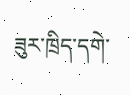ཟུར་ཁྲིད་དགེ་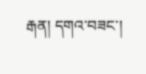རྒན། དགའ་བཟང་།